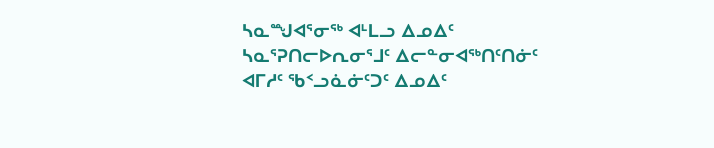ᓴᓇᙳᐊᕐᓂᖅ ᐊᒻᒪᓗ ᐃᓄᐃᑦ ᓴᓇᕐᕈᑎᓕᐅᕆᓂᕐᒧᑦ ᐃᓕᓐᓂᐊᖅᑎᑦᑎᓃᑦ
ᐊᒥᓱᑦ ᖃᑉᓗᓈᓃᑦᑐᑦ ᐃᓄᐃᑦ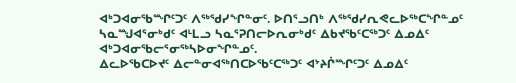ᐊᒃᑐᐊᓂᖃᙱᑦᑐᑦ ᐱᖅᖁᓯᖏᓐᓂᑦ. ᐅᑎᕐᓗᑎᒃ ᐱᖅᖁᓯᕆᕙᓚᐅᖅᑕᖏᓐᓄᑦ ᓴᓇᙳᐊᕐᓂᒃᑯᑦ ᐊᒻᒪᓗ ᓴᓇᕐᕈᑎᓕᐅᕆᓂᒃᑯᑦ ᐃᑲᔪᖃᑦᑕᖅᑐᑦ ᐃᓄᐃᑦ ᐊᒃᑐᐊᓂᖃᓕᕐᓂᖅᓴᐅᓂᖏᓐᓄᑦ.
ᐃᓚᐅᖃᑕᐅᔪᑦ ᐃᓕᓐᓂᐊᖅᑎᑕᐅᖃᑦᑕᖅᑐᑦ ᐊᔾᔨᒌᙱᑦᑐᑦ ᐃᓄᐃᑦ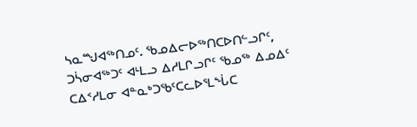ᓴᓇᙳᐊᖅᑎᓄᑦ. ᖃᓄᐃᓕᐅᖅᑎᑕᐅᑎᓪᓗᒋᑦ, ᑐᓵᓂᐊᖅᑐᑦ ᐊᒻᒪᓗ ᐃᓱᒪᒋᓗᒋᑦ ᖃᓄᖅ ᐃᓄᐃᑦ ᑕᐃᑉᓱᒪᓂ ᐊᓐᓇᒃᑐᖃᑦᑕᓚᐅᕐᒪᖔᑕ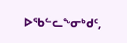ᐅᖃᓪᓚᖕᓂᒃᑯᑦ,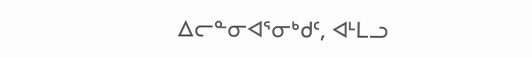ᐃᓕᓐᓂᐊᕐᓂᒃᑯᑦ, ᐊᒻᒪᓗ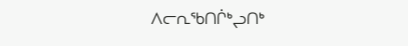ᐱᓕᕆᖃᑎᒌᒃᖢᑎᒃ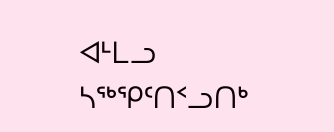ᐊᒻᒪᓗ ᓴᖅᕿᑦᑎᑉᓗᑎᒃ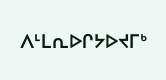ᐱᒻᒪᕆᐅᒋᔭᐅᔪᒥᒃ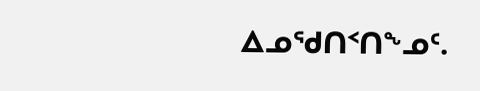ᐃᓄᖁᑎᑉᑎᖕᓄᑦ.